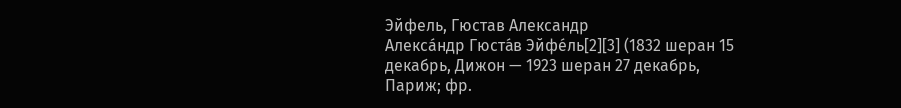Эйфель, Гюстав Александр
Алекса́ндр Гюста́в Эйфе́ль[2][3] (1832 шеран 15 декабрь, Дижон — 1923 шеран 27 декабрь, Париж; фр.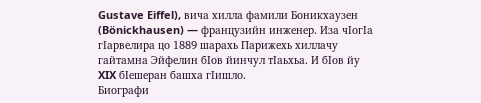Gustave Eiffel), вича хилла фамили Боникхаузен (Bönickhausen) — французийн инженер. Иза чӀогӀа гӀарвелира цо 1889 шарахь Парижехь хиллачу гайтамна Эйфелин бӀов йинчул тӀаьхьа. И бӀов йу XIX бӀешеран башха гӀишло.
Биографи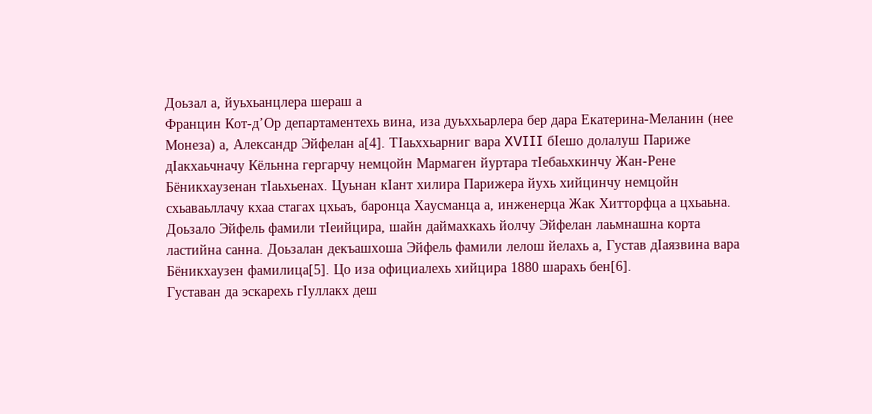Доьзал а, йуьхьанцлера шераш а
Францин Кот-д’Ор департаментехь вина, иза дуьххьарлера бер дара Екатерина-Меланин (нее Монеза) а, Александр Эйфелан а[4]. ТӀаьххьарниг вара XVIII бӀешо долалуш Париже дӀакхаьчначу Кёльнна гергарчу немцойн Мармаген йуртара тӀебаьхкинчу Жан-Рене Бёникхаузенан тӀаьхьенах. Цуьнан кӀант хилира Парижера йухь хийцинчу немцойн схьаваьллачу кхаа стагах цхьаъ, баронца Хаусманца а, инженерца Жак Хитторфца а цхьаьна. Доьзало Эйфель фамили тӀеийцира, шайн даймахкахь йолчу Эйфелан лаьмнашна корта ластийна санна. Доьзалан декъашхоша Эйфель фамили лелош йелахь а, Густав дӀаязвина вара Бёникхаузен фамилица[5]. Цо иза официалехь хийцира 1880 шарахь бен[6].
Густаван да эскарехь гӀуллакх деш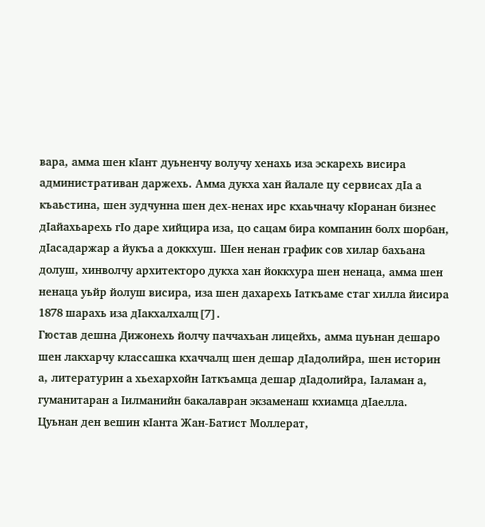вара, амма шен кӀант дуьненчу волучу хенахь иза эскарехь висира административан даржехь. Амма дукха хан йалале цу сервисах дӀа а къаьстина, шен зудчунна шен дех-ненах ирс кхаьчначу кӀоранан бизнес дӀайахьарехь гӀо даре хийцира иза, цо сацам бира компанин болх шорбан, дӀасадаржар а йукъа а доккхуш. Шен ненан график сов хилар бахьана долуш, хинволчу архитекторо дукха хан йоккхура шен ненаца, амма шен ненаца уьйр йолуш висира, иза шен дахарехь Ӏаткъаме стаг хилла йисира 1878 шарахь иза дӀакхалхалц[7].
Гюстав дешна Дижонехь йолчу паччахьан лицейхь, амма цуьнан дешаро шен лакхарчу классашка кхаччалц шен дешар дӀадолийра, шен историн а, литературин а хьехархойн Ӏаткъамца дешар дӀадолийра, Ӏаламан а, гуманитаран а Ӏилманийн бакалавран экзаменаш кхиамца дӀаелла.
Цуьнан ден вешин кӀанта Жан-Батист Моллерат,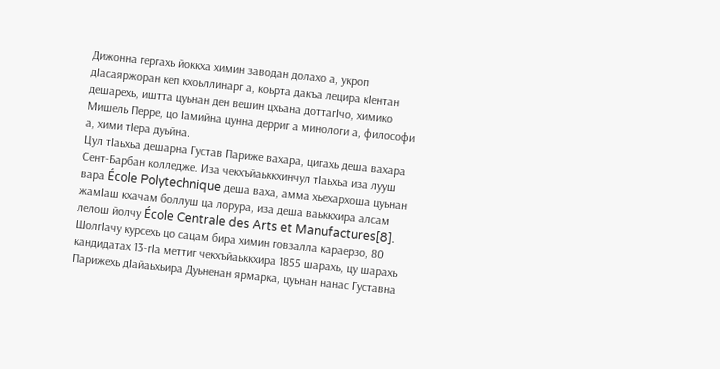Дижонна гергахь йоккха химин заводан долахо а, укроп дӀасаяржоран кеп кхоьллинарг а, коьрта дакъа лецира кӀентан дешарехь, иштта цуьнан ден вешин цхьана доттагӀчо, химико Мишель Перре, цо Ӏамийна цунна дерриг а минологи а, философи а, хими тӀера дуьйна.
Цул тӀаьхьа дешарна Густав Париже вахара, цигахь деша вахара Сент-Барбан колледже. Иза чекхъйаьккхинчул тӀаьхьа иза лууш вара École Polytechnique деша ваха, амма хьехархоша цуьнан жамӀаш кхачам боллуш ца лорура, иза деша ваьккхира алсам лелош йолчу École Centrale des Arts et Manufactures[8]. ШолгӀачу курсехь цо сацам бира химин говзалла караерзо, 80 кандидатах 13-гӀа меттиг чекхъйаьккхира 1855 шарахь, цу шарахь Парижехь дӀайаьхьира Дуьненан ярмарка, цуьнан нанас Густавна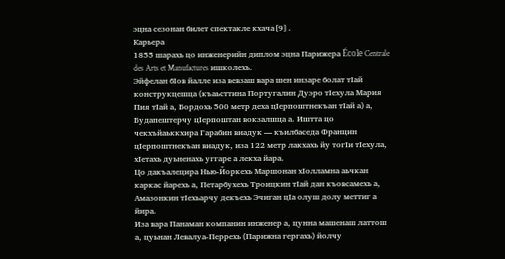эцна сезонан билет спектакле кхача[9].
Карьера
1855 шарахь цо инженерийн диплом эцна Парижера École Centrale des Arts et Manufactures ишколехь.
Эйфелан бӀов йалле иза вевзаш вара шен инзаре болат тӀай конструкцешца (къаьсттина Португалин Дуэро тӀехула Мария Пия тӀай а, Бордохь 500 метр деха цӀерпоштнекъан тӀай а) а, Будапештерчу цӀерпоштан вокзалшца а. Иштта цо чекхъйаьккхира Гарабин виадук — къилбаседа Францин цӀерпоштнекъан виадук, иза 122 метр лакхахь йу тогӀи тӀехула, хӀетахь дуьненахь уггаре а лекха йара.
Цо дакъалецира Нью-Йоркехь Маршонан хӀолламна аьчкан каркас йарехь а, Петарбухехь Троицкин тӀай дан къовсамехь а, Амазонкин тӀехьарчу декъехь Эчиган цӀа олуш долу меттиг а йира.
Иза вара Панаман компанин инженер а, цунна машенаш латтош а, цуьнан Левалуа-Перрехь (Парижна гергахь) йолчу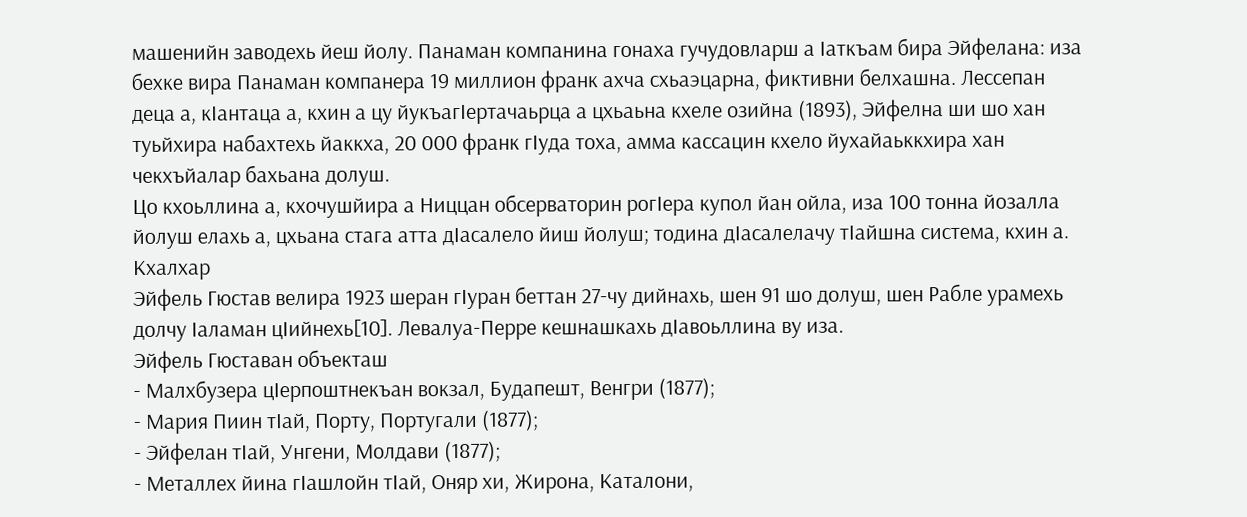машенийн заводехь йеш йолу. Панаман компанина гонаха гучудовларш а Ӏаткъам бира Эйфелана: иза бехке вира Панаман компанера 19 миллион франк ахча схьаэцарна, фиктивни белхашна. Лессепан деца а, кӀантаца а, кхин а цу йукъагӀертачаьрца а цхьаьна кхеле озийна (1893), Эйфелна ши шо хан туьйхира набахтехь йаккха, 20 000 франк гӀуда тоха, амма кассацин кхело йухайаьккхира хан чекхъйалар бахьана долуш.
Цо кхоьллина а, кхочушйира а Ниццан обсерваторин рогӀера купол йан ойла, иза 100 тонна йозалла йолуш елахь а, цхьана стага атта дӀасалело йиш йолуш; тодина дӀасалелачу тӀайшна система, кхин а.
Кхалхар
Эйфель Гюстав велира 1923 шеран гӀуран беттан 27-чу дийнахь, шен 91 шо долуш, шен Рабле урамехь долчу Ӏаламан цӀийнехь[10]. Левалуа-Перре кешнашкахь дӀавоьллина ву иза.
Эйфель Гюставан объекташ
- Малхбузера цӀерпоштнекъан вокзал, Будапешт, Венгри (1877);
- Мария Пиин тӀай, Порту, Португали (1877);
- Эйфелан тӀай, Унгени, Молдави (1877);
- Металлех йина гӀашлойн тӀай, Оняр хи, Жирона, Каталони,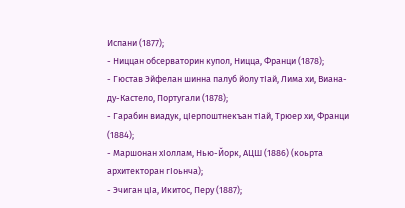Испани (1877);
- Ниццан обсерваторин купол, Ницца, Франци (1878);
- Гюстав Эйфелан шинна палуб йолу тӀай, Лима хи, Виана-ду-Кастело, Португали (1878);
- Гарабин виадук, цӀерпоштнекъан тӀай, Трюер хи, Франци (1884);
- Маршонан хӀоллам, Нью-Йорк, АЦШ (1886) (коьрта архитекторан гӀоьнча);
- Эчиган цӀа, Икитос, Перу (1887);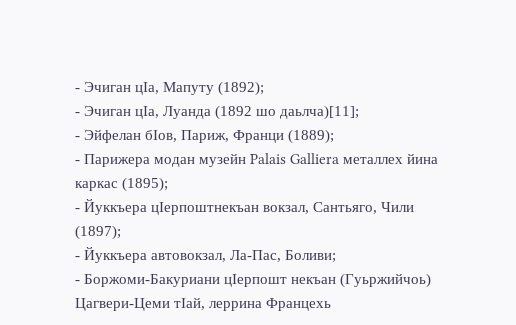- Эчиган цӀа, Мапуту (1892);
- Эчиган цӀа, Луанда (1892 шо даьлча)[11];
- Эйфелан бӀов, Париж, Франци (1889);
- Парижера модан музейн Palais Galliera металлех йина каркас (1895);
- Йуккъера цӀерпоштнекъан вокзал, Сантьяго, Чили (1897);
- Йуккъера автовокзал, Ла-Пас, Боливи;
- Боржоми-Бакуриани цӀерпошт некъан (Гуьржийчоь) Цагвери-Цеми тӀай, леррина Францехь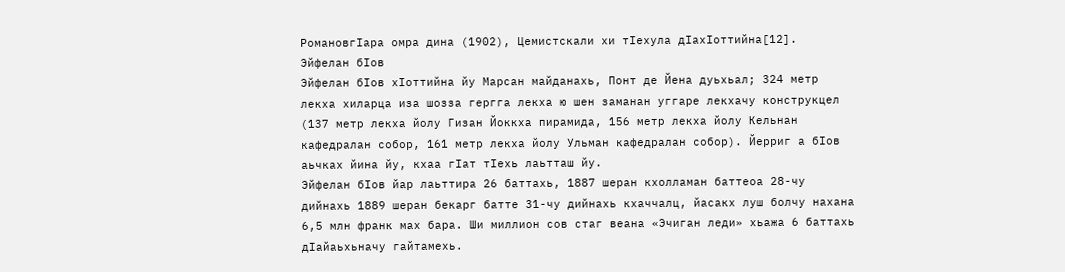РомановгӀара омра дина (1902), Цемистскали хи тӀехула дӀахӀоттийна[12].
Эйфелан бӀов
Эйфелан бӀов хӀоттийна йу Марсан майданахь, Понт де Йена дуьхьал; 324 метр лекха хиларца иза шозза гергга лекха ю шен заманан уггаре лекхачу конструкцел (137 метр лекха йолу Гизан Йоккха пирамида, 156 метр лекха йолу Кельнан кафедралан собор, 161 метр лекха йолу Ульман кафедралан собор). Йерриг а бӀов аьчках йина йу, кхаа гӀат тӀехь лаьтташ йу.
Эйфелан бӀов йар лаьттира 26 баттахь, 1887 шеран кхолламан баттеоа 28-чу дийнахь 1889 шеран бекарг батте 31-чу дийнахь кхаччалц, йасакх луш болчу нахана 6,5 млн франк мах бара. Ши миллион сов стаг веана «Эчиган леди» хьажа 6 баттахь дӀайаьхьначу гайтамехь.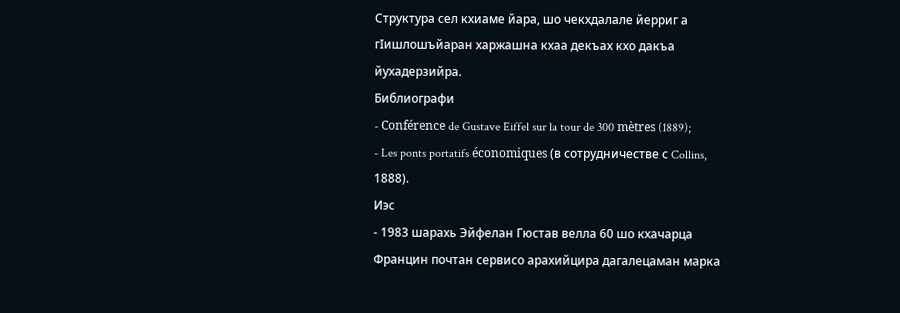Структура сел кхиаме йара, шо чекхдалале йерриг а гӀишлошъйаран харжашна кхаа декъах кхо дакъа йухадерзийра.
Библиографи
- Conférence de Gustave Eiffel sur la tour de 300 mètres (1889);
- Les ponts portatifs économiques (в сотрудничестве с Collins, 1888).
Иэс
- 1983 шарахь Эйфелан Гюстав велла 60 шо кхачарца Францин почтан сервисо арахийцира дагалецаман марка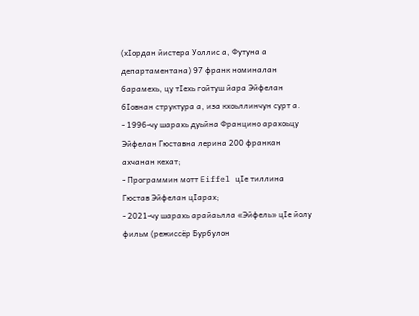(хӀордан йистера Уоллис а, Футуна а департаментана) 97 франк номиналан барамехь, цу тӀехь гойтуш йара Эйфелан бӀовнан структура а, иза кхоьллинчун сурт а.
- 1996-чу шарахь дуьйна Францино арахоьцу Эйфелан Гюставна лерина 200 франкан ахчанан кехат;
- Программин мотт Eiffel цӀе тиллина Гюстав Эйфелан цӀарах;
- 2021-чу шарахь арайаьлла «Эйфель» цӀе йолу фильм (режиссёр Бурбулон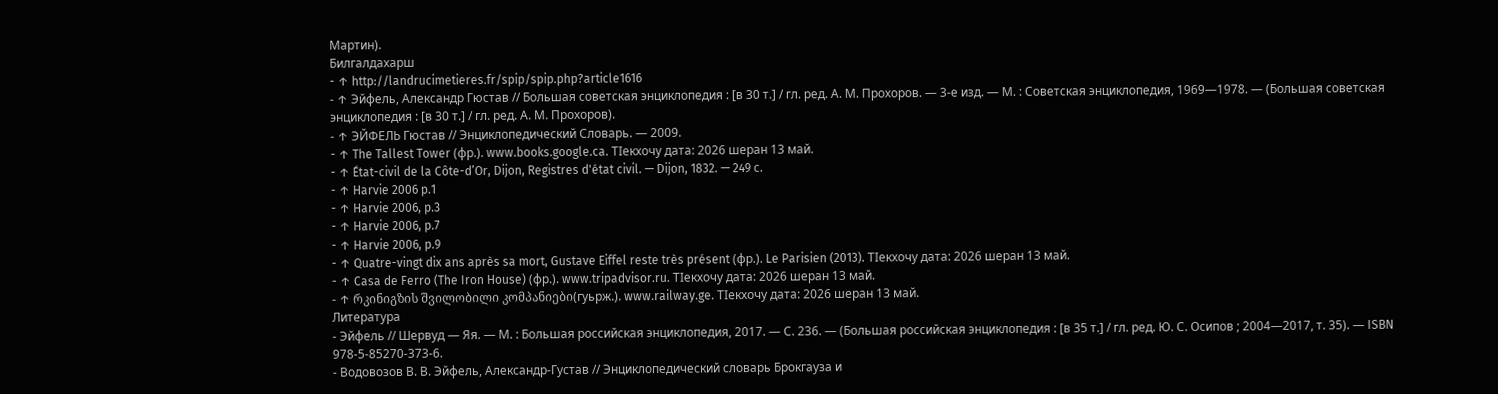Мартин).
Билгалдахарш
- ↑ http://landrucimetieres.fr/spip/spip.php?article1616
- ↑ Эйфель, Александр Гюстав // Большая советская энциклопедия : [в 30 т.] / гл. ред. А. М. Прохоров. — 3-е изд. — М. : Советская энциклопедия, 1969—1978. — (Большая советская энциклопедия : [в 30 т.] / гл. ред. А. М. Прохоров).
- ↑ ЭЙФЕЛЬ Гюстав // Энциклопедический Словарь. — 2009.
- ↑ The Tallest Tower (фр.). www.books.google.ca. ТӀекхочу дата: 2026 шеран 13 май.
- ↑ État-civil de la Côte-d’Or, Dijon, Registres d'état civil. — Dijon, 1832. — 249 с.
- ↑ Harvie 2006 p.1
- ↑ Harvie 2006, p.3
- ↑ Harvie 2006, p.7
- ↑ Harvie 2006, p.9
- ↑ Quatre-vingt dix ans après sa mort, Gustave Eiffel reste très présent (фр.). Le Parisien (2013). ТӀекхочу дата: 2026 шеран 13 май.
- ↑ Casa de Ferro (The Iron House) (фр.). www.tripadvisor.ru. ТӀекхочу дата: 2026 шеран 13 май.
- ↑ რკინიგზის შვილობილი კომპანიები(гуьрж.). www.railway.ge. ТӀекхочу дата: 2026 шеран 13 май.
Литература
- Эйфель // Шервуд — Яя. — М. : Большая российская энциклопедия, 2017. — С. 236. — (Большая российская энциклопедия : [в 35 т.] / гл. ред. Ю. С. Осипов ; 2004—2017, т. 35). — ISBN 978-5-85270-373-6.
- Водовозов В. В. Эйфель, Александр-Густав // Энциклопедический словарь Брокгауза и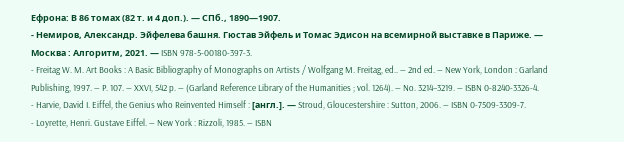Ефрона: В 86 томах (82 т. и 4 доп.). — СПб., 1890—1907.
- Немиров, Александр. Эйфелева башня. Гюстав Эйфель и Томас Эдисон на всемирной выставке в Париже. — Москва : Алгоритм, 2021. — ISBN 978-5-00180-397-3.
- Freitag W. M. Art Books : A Basic Bibliography of Monographs on Artists / Wolfgang M. Freitag, ed.. — 2nd ed. — New York, London : Garland Publishing, 1997. — P. 107. — XXVI, 542 p. — (Garland Reference Library of the Humanities ; vol. 1264). — No. 3214–3219. — ISBN 0-8240-3326-4.
- Harvie, David I. Eiffel, the Genius who Reinvented Himself : [англ.]. — Stroud, Gloucestershire : Sutton, 2006. — ISBN 0-7509-3309-7.
- Loyrette, Henri. Gustave Eiffel. — New York : Rizzoli, 1985. — ISBN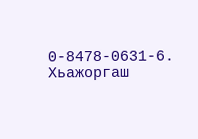0-8478-0631-6.
Хьажоргаш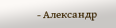- Александр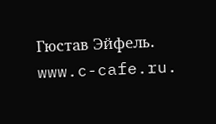Гюстав Эйфель. www.c-cafe.ru.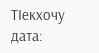ТӀекхочу дата: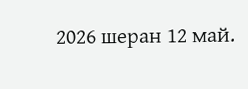2026 шеран 12 май.